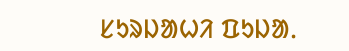ᱥᱩᱨᱡᱟᱦᱤ ᱯᱩᱡᱟᱹ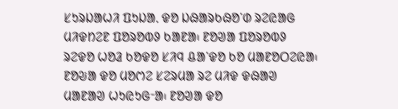ᱥᱩᱨᱡᱟᱦᱤ ᱯᱩᱡᱟᱹ ᱫᱚ ᱡᱷᱟᱨᱠᱷᱚᱸᱰ ᱨᱮᱭᱟᱜ ᱢᱤᱫᱴᱮᱱ ᱯᱚᱨᱚᱵᱽ ᱠᱟᱱᱟ᱾ ᱱᱚᱣᱟ ᱯᱚᱨᱚᱵᱽ ᱨᱮᱫᱚ ᱦᱚᱲ ᱠᱚᱫᱚ ᱥᱤᱧ ᱪᱟᱸᱫᱚ ᱠᱚ ᱢᱟᱱᱚᱛᱮᱭᱟ᱾ ᱱᱚᱶᱟ ᱫᱚ ᱢᱚᱬᱮ ᱥᱮᱨᱢᱟ ᱨᱮ ᱢᱤᱫ ᱫᱷᱟᱣ ᱢᱟᱱᱟᱣ ᱦᱩᱭᱩᱜᱼᱟ᱾ ᱱᱚᱣᱟ ᱫᱚ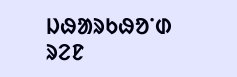ᱡᱷᱟᱨᱠᱷᱚᱸᱰ ᱨᱮᱱ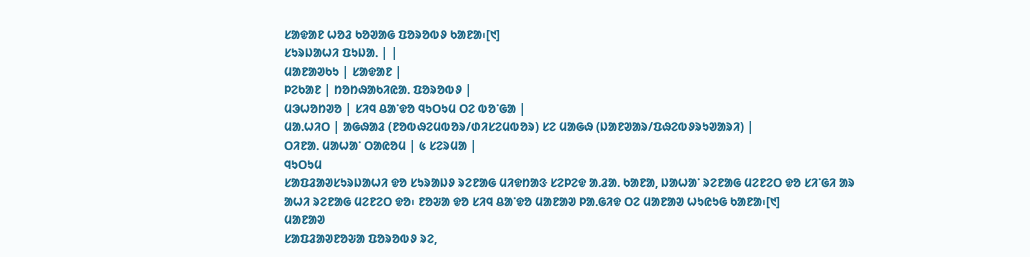ᱥᱟᱫᱟᱱ ᱦᱚᱲ ᱠᱚᱣᱟᱜ ᱯᱚᱨᱚᱵᱽ ᱠᱟᱱᱟ᱾[᱑]
ᱥᱩᱨᱡᱟᱦᱤ ᱯᱩᱡᱟᱹ | |
ᱢᱟᱱᱟᱣᱠᱩ | ᱥᱟᱫᱟᱱ |
ᱞᱮᱠᱟᱱ | ᱴᱚᱴᱷᱟᱠᱤᱭᱟᱹ ᱯᱚᱨᱚᱵᱽ |
ᱢᱳᱦᱚᱴᱣᱚ | ᱥᱤᱧ ᱪᱟᱸᱫᱚ ᱧᱩᱛᱩᱢ ᱛᱮ ᱵᱚᱸᱜᱟ |
ᱢᱟᱹᱦᱤᱛ | ᱟᱜᱷᱟᱲ (ᱱᱚᱵᱷᱮᱢᱵᱚᱨ/ᱰᱤᱥᱮᱢᱵᱚᱨ) ᱥᱮ ᱢᱟᱜᱷ (ᱡᱟᱱᱣᱟᱨ/ᱯᱷᱮᱵᱽᱨᱩᱣᱟᱨᱤ) |
ᱛᱤᱱᱟᱹ ᱢᱟᱦᱟᱸ ᱛᱟᱭᱚᱢ | ᱕ ᱥᱮᱨᱢᱟ |
ᱧᱩᱛᱩᱢ
ᱥᱟᱯᱲᱟᱣᱥᱩᱨᱡᱟᱦᱤ ᱫᱚ ᱥᱩᱨᱟᱡᱽ ᱨᱮᱱᱟᱜ ᱢᱤᱫᱴᱟᱝ ᱥᱮᱞᱮᱫ ᱟᱹᱲᱟᱹ ᱠᱟᱱᱟ, ᱡᱟᱦᱟᱸ ᱨᱮᱱᱟᱜ ᱢᱮᱱᱮᱛ ᱫᱚ ᱥᱤᱸᱜᱤ ᱟᱨ ᱟᱦᱤ ᱨᱮᱱᱟᱜ ᱢᱮᱱᱮᱛ ᱫᱚ᱾ ᱱᱚᱶᱟ ᱫᱚ ᱥᱤᱧ ᱪᱟᱸᱫᱚ ᱢᱟᱱᱟᱣ ᱞᱟᱹᱜᱤᱫ ᱛᱮ ᱢᱟᱱᱟᱣ ᱦᱩᱭᱩᱜ ᱠᱟᱱᱟ᱾[᱑]
ᱢᱟᱱᱟᱣ
ᱥᱟᱯᱲᱟᱣᱱᱚᱶᱟ ᱯᱚᱨᱚᱵᱽ ᱨᱮ,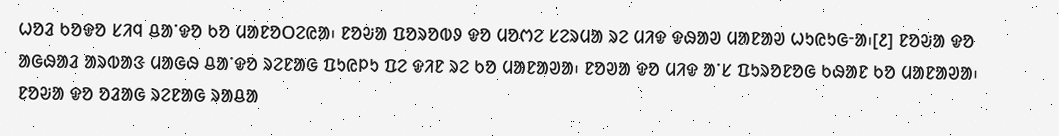ᱦᱚᱲ ᱠᱚᱫᱚ ᱥᱤᱧ ᱪᱟᱸᱫᱚ ᱠᱚ ᱢᱟᱱᱚᱛᱮᱭᱟ᱾ ᱱᱚᱶᱟ ᱯᱚᱨᱚᱵᱽ ᱫᱚ ᱢᱚᱬᱮ ᱥᱮᱨᱢᱟ ᱨᱮ ᱢᱤᱫ ᱫᱷᱟᱣ ᱢᱟᱱᱟᱣ ᱦᱩᱭᱩᱜᱼᱟ᱾[᱒] ᱱᱚᱶᱟ ᱫᱚ ᱟᱜᱷᱟᱲ ᱟᱨᱵᱟᱝ ᱢᱟᱜᱷ ᱪᱟᱸᱫᱚ ᱨᱮᱱᱟᱜ ᱯᱩᱭᱞᱩ ᱯᱮ ᱫᱤᱱ ᱨᱮ ᱠᱚ ᱢᱟᱱᱟᱣᱟ᱾ ᱱᱚᱣᱟ ᱫᱚ ᱢᱤᱫ ᱟᱸᱥ ᱯᱩᱨᱚᱱᱚᱜ ᱠᱷᱟᱱ ᱠᱚ ᱢᱟᱱᱟᱣᱟ᱾ ᱱᱚᱶᱟ ᱫᱚ ᱚᱲᱟᱜ ᱨᱮᱱᱟᱜ ᱨᱟᱪᱟ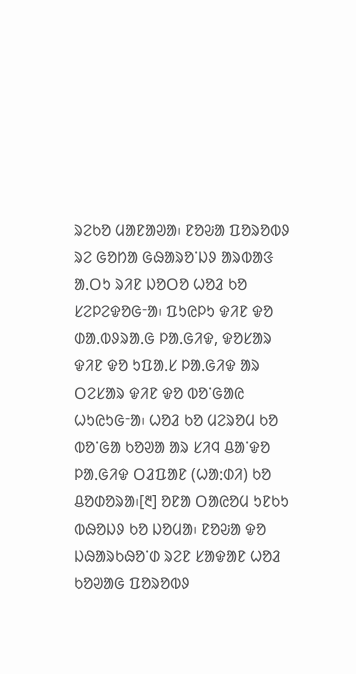ᱨᱮᱠᱚ ᱢᱟᱱᱟᱣᱟ᱾ ᱱᱚᱶᱟ ᱯᱚᱨᱚᱵᱽ ᱨᱮ ᱜᱚᱴᱟ ᱜᱷᱟᱨᱚᱸᱡᱽ ᱟᱨᱵᱟᱝ ᱟᱹᱛᱩ ᱨᱤᱱ ᱡᱚᱛᱚ ᱦᱚᱲ ᱠᱚ ᱥᱮᱞᱮᱫᱚᱜᱼᱟ᱾ ᱯᱩᱭᱞᱩ ᱫᱤᱱ ᱫᱚ ᱰᱟᱹᱵᱽᱨᱟᱹᱜ ᱞᱟᱹᱜᱤᱫ, ᱫᱚᱥᱟᱨ ᱫᱤᱱ ᱫᱚ ᱩᱯᱟᱹᱥ ᱞᱟᱹᱜᱤᱫ ᱟᱨ ᱛᱮᱥᱟᱨ ᱫᱤᱱ ᱫᱚ ᱵᱚᱸᱜᱟᱭ ᱦᱩᱭᱩᱜᱼᱟ᱾ ᱦᱚᱲ ᱠᱚ ᱢᱮᱨᱚᱢ ᱠᱚ ᱵᱚᱸᱜᱟ ᱠᱚᱣᱟ ᱟᱨ ᱥᱤᱧ ᱪᱟᱸᱫᱚ ᱞᱟᱹᱜᱤᱫ ᱛᱲᱯᱟᱱ (ᱦᱟᱺᱰᱤ) ᱠᱚ ᱪᱚᱰᱚᱨᱟ᱾[᱓] ᱚᱱᱟ ᱛᱟᱭᱚᱢ ᱩᱱᱠᱩ ᱵᱷᱚᱡᱽ ᱠᱚ ᱡᱚᱢᱟ᱾ ᱱᱚᱶᱟ ᱫᱚ ᱡᱷᱟᱨᱠᱷᱚᱸᱰ ᱨᱮᱱ ᱥᱟᱫᱟᱱ ᱦᱚᱲ ᱠᱚᱣᱟᱜ ᱯᱚᱨᱚᱵᱽ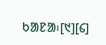ᱠᱟᱱᱟ᱾[᱑][᱔]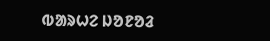ᱵᱟᱨᱦᱮ ᱡᱚᱱᱚᱲ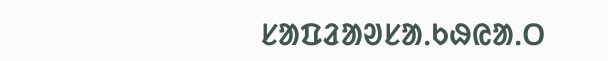ᱥᱟᱯᱲᱟᱣᱥᱟᱹᱠᱷᱭᱟᱹᱛ